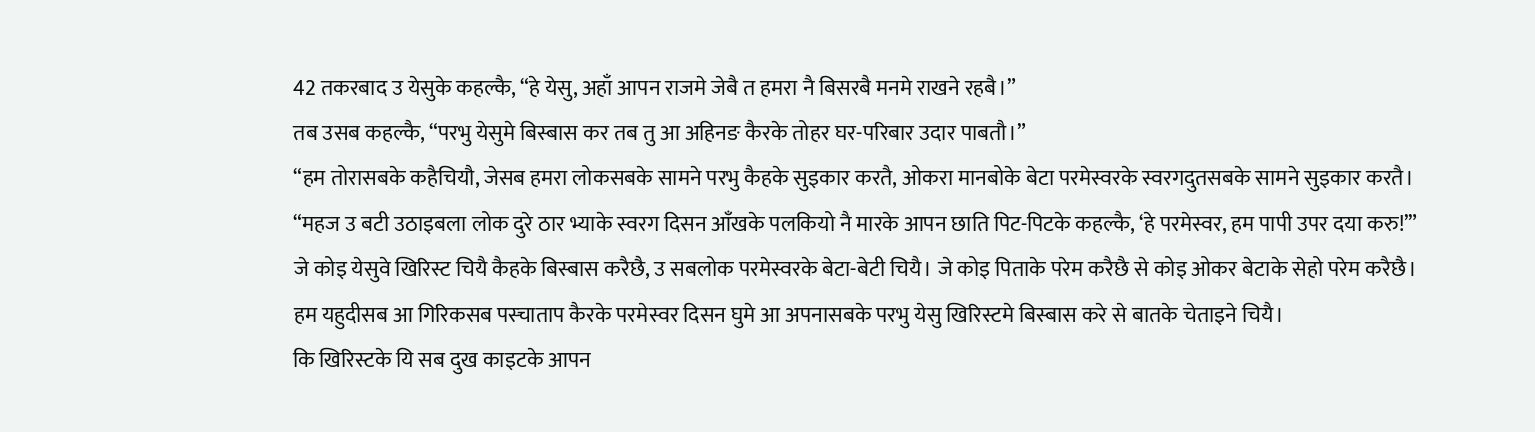42 तकरबाद उ येसुके कहल्कै, “हे येसु, अहाँ आपन राजमे जेबै त हमरा नै बिसरबै मनमे राखने रहबै।”
तब उसब कहल्कै, “परभु येसुमे बिस्बास कर तब तु आ अहिनङ कैरके तोहर घर-परिबार उदार पाबतौ।”
“हम तोरासबके कहैचियौ, जेसब हमरा लोकसबके सामने परभु कैहके सुइकार करतै, ओकरा मानबोके बेटा परमेस्वरके स्वरगदुतसबके सामने सुइकार करतै।
“महज उ बटी उठाइबला लोक दुरे ठार भ्याके स्वरग दिसन आँखके पलकियो नै मारके आपन छाति पिट-पिटके कहल्कै, ‘हे परमेस्वर, हम पापी उपर दया करु!’”
जे कोइ येसुवे खिरिस्ट चियै कैहके बिस्बास करैछै, उ सबलोक परमेस्वरके बेटा-बेटी चियै। जे कोइ पिताके परेम करैछै से कोइ ओकर बेटाके सेहो परेम करैछै।
हम यहुदीसब आ गिरिकसब पस्चाताप कैरके परमेस्वर दिसन घुमे आ अपनासबके परभु येसु खिरिस्टमे बिस्बास करे से बातके चेताइने चियै।
कि खिरिस्टके यि सब दुख काइटके आपन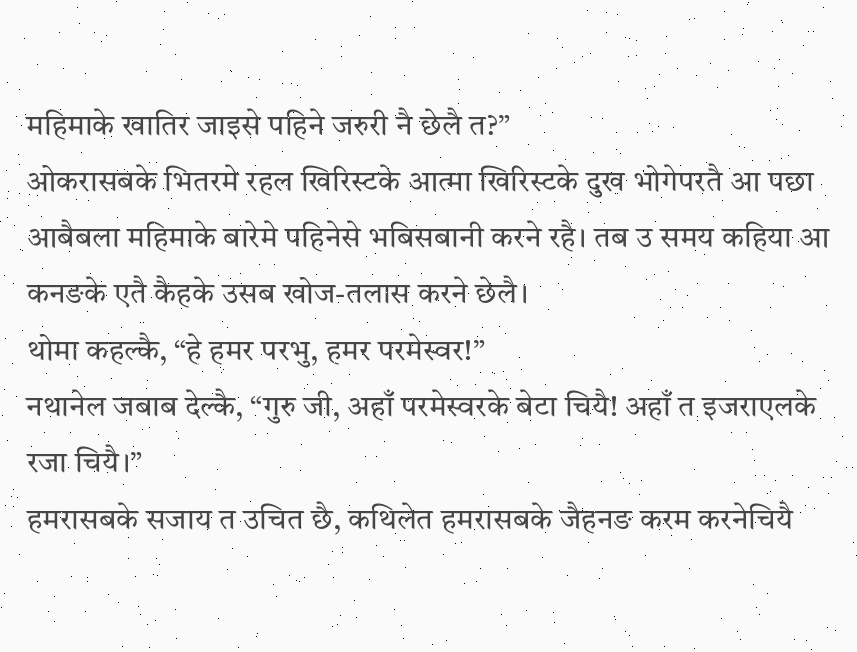महिमाके खातिर जाइसे पहिने जरुरी नै छेलै त?”
ओकरासबके भितरमे रहल खिरिस्टके आत्मा खिरिस्टके दुख भोगेपरतै आ पछा आबैबला महिमाके बारेमे पहिनेसे भबिसबानी करने रहै। तब उ समय कहिया आ कनङके एतै कैहके उसब खोज-तलास करने छेलै।
थोमा कहल्कै, “हे हमर परभु, हमर परमेस्वर!”
नथानेल जबाब देल्कै, “गुरु जी, अहाँ परमेस्वरके बेटा चियै! अहाँ त इजराएलके रजा चियै।”
हमरासबके सजाय त उचित छै, कथिलेत हमरासबके जैहनङ करम करनेचियै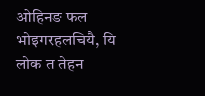ओहिनङ फल भोइगरहलचियै, यि लोक त तेहन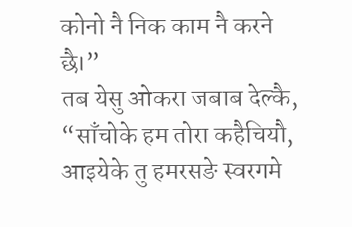कोनो नै निक काम नै करने छै।”
तब येसु ओकरा जबाब देल्कै, “साँचोके हम तोरा कहैचियौ, आइयेके तु हमरसङे स्वरगमे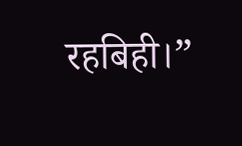रहबिही।”